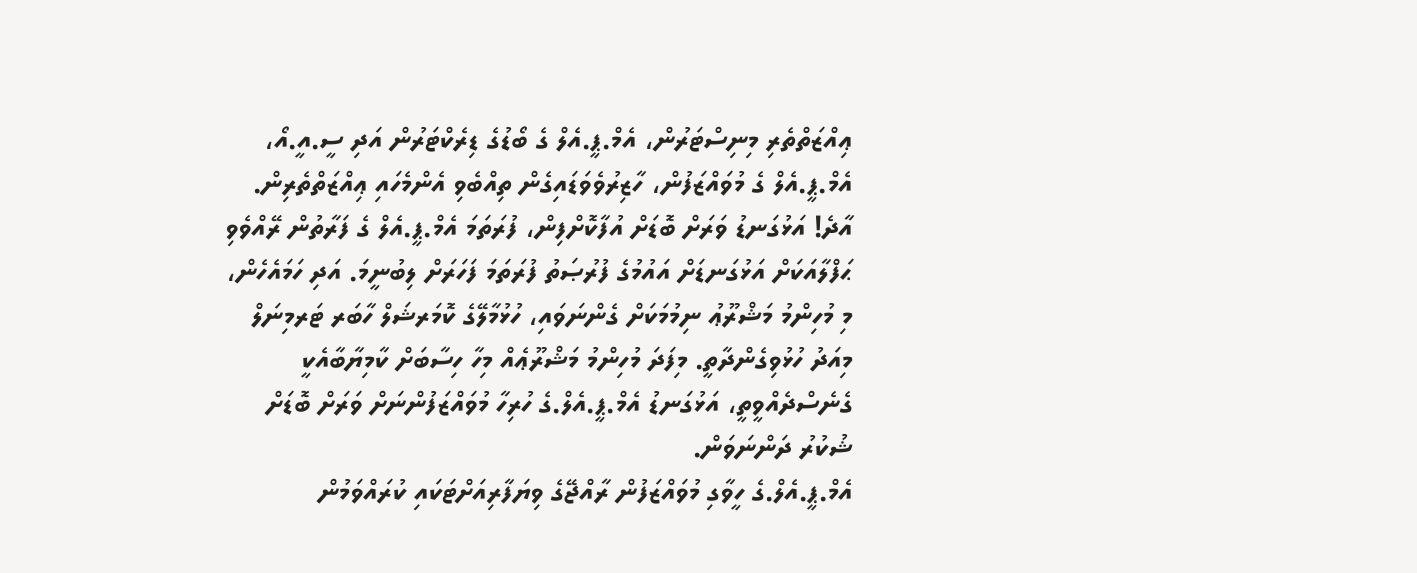ޢިއްޒަތްތެރި މިނިސްޓަރުން، އެމް.ޕީ.އެލް ގެ ބޯޑުގެ ޑިރެކްޓަރުން އަދި ސީ.އީ.އޯ، އެމް.ޕީ.އެލް ގެ މުވައްޒަފުން، ހާޒިރުވެވަޑައިގެން ތިއްބެވި އެންމެހައި ޢިއްޒަތްތެރިން.
އާދެ! އަޅުގަނޑު ވަރަށް ބޮޑަށް އުފާކޮށްފިން، ފުރަތަމަ އެމް.ޕީ.އެލް ގެ ފަރާތުން ރޭއްވެވި ޙަފްލާއަކަށް އަޅުގަނޑަށް އައުމުގެ ފުރުޞަތު ފުރަތަމަ ފަހަރަށް ލިބުނީމަ. އަދި ހަމައެހެން، މި މުހިންމު މަޝްރޫޢު ނިމުމަކަށް ގެންނަވައި، ހުޅުމާލޭގެ ކޮމަރޝަލް ހާބަރ ޓަރމިނަލް މިއަދު ހުޅުވިގެންދާތީ. މިފަދަ މުހިންމު މަޝްރޫޢެއް މިހާ ހިސާބަށް ކާމިޔާބާއެކީ ގެނެސްދެއްވީތީ، އަޅުގަނޑު އެމް.ޕީ.އެލް.ގެ ހުރިހާ މުވައްޒަފުންނަށް ވަރަށް ބޮޑަށް ޝުކުރު ދަންނަވަން.
އެމް.ޕީ.އެލް.ގެ ހީވާގި މުވައްޒަފުން ރާއްޖޭގެ ވިޔަފާރިއަށްޓަކައި ކުރައްވަމުން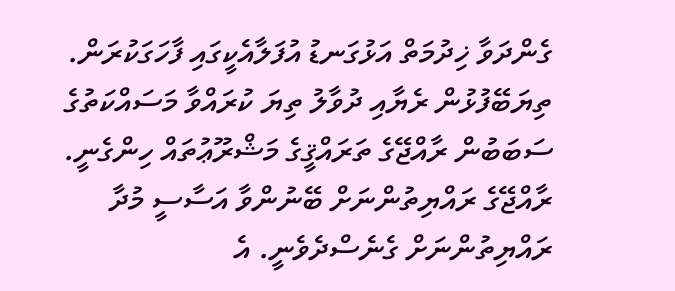ގެންދަވާ ޚިދުމަތް އަޅުގަނޑު އުފަލާއެކީގައި ފާހަގަކުރަން. ތިޔަބޭފުޅުން ރެޔާއި ދުވާލު ތިޔަ ކުރައްވާ މަސައްކަތުގެ ސަބަބުން ރާއްޖޭގެ ތަރައްޤީގެ މަޝްރޫޢުތައް ހިންގެނީ. ރާއްޖޭގެ ރައްޔިތުންނަށް ބޭނުންވާ އަސާސީ މުދާ ރައްޔިތުންނަށް ގެނެސްދެވެނީ. އެ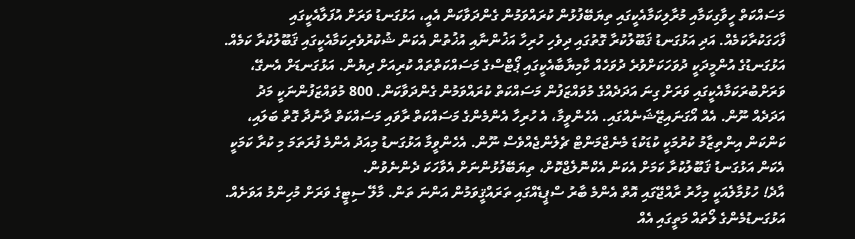މަސައްކަތް ހީވާގިކަމާއި މުރާލިކަމާއެކީގައި ތިޔަބޭފުޅުން ކުރައްވަމުން ގެންދަވާކަން އެއީ، އަޅުގަނޑު ވަރަށް އުފަލާއެކީގައި ފާހަގަކުރާކަމެއް. އަދި އަޅުގަނޑު ޤަބޫލުކުރާ ގޮތުގައި ދިވެހި ހުރިހާ އަޚުންނާއި އުޚުތުން އެކަން ޝުކުރުވެރިކަމާއެކީގައި ޤަބޫލުކުރާ ކަމެއް.
އަޅުގަނޑުގެ އުންމީދަކީ ދުވަހަކަށްވުރެ ދުވަހެއް ކާމިޔާބާއެކީގައި ޕޯޓްސްގެ މަސައްކަތްތައް ކުރިއަށް ދިޔުން. އަޅުގަނޑަށް އެނގޭ، ވަރަށްބުރަކަމާއެކީގައި ވަރަށް ގިނަ އަދަދެއްގެ މުވައްޒަފުން މަސައްކަތް ކުރައްވަމުން ގެންދަވާކަން. 800 މުވައްޒަފުންނަކީ މަދު އަދަދެއް ނޫން. އެއް އޯގަނައިޒޭޝަނެއްގައި. އެހެންވީމާ، އެ ހުރިހާ އެންމެންގެ މަސައްކަތް ރާވައި މަސައްކަތް ދާނުދާ ގޮތް ބަލައި، ކަންކަން އިންތިޒާމު ކުރުމަކީ ކުޑަކުޑަ މެނެޖްމަންޓް ޗެލެންޖެއްވެސް ނޫން. އެހެންވީމާ އަޅުގަނޑު މިއަދު އެންމެ ފުރަތަމަ މި ކުރާ ކަމަކީ އެކަން އަޅުގަނޑު ޤަބޫލުކުރާ ކަމަށް އެކަން އެކްނޮލެޖްކޮށް، ތިޔަބޭފުޅުންނަށް އެވާހަކަ ދެންނެވުން.
އާދެ! ހުޅުމާލެއަކީ މިހާރު ރާއްޖޭގައި އޮތް އެންމެ ބާރު ސްޕީޑެއްގައި ތަރައްޤީވަމުން އަންނަ ތަން. މާލޭ ސިޓީގެ ވަރަށް މުހިންމު އަވަށެއް. އަޅުގަނޑުމެންގެ ލޯތައް މަތީގައި އެއް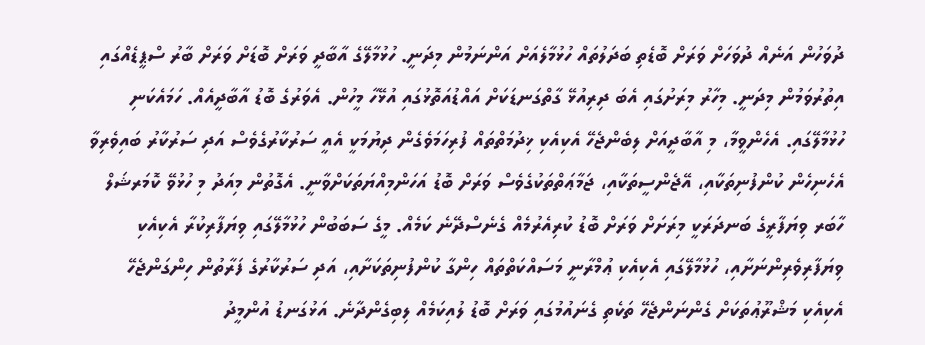ދުވަހުން އަނެއް ދުވަހަށް ވަރަށް ބޮޑެތި ބަދަލުތައް ހުޅުމާލެއަށް އަންނަމުން މިދަނީ. ހުޅުމާލޭގެ އާބާދީ ވަރަށް ބޮޑަށް ވަރަށް ބާރު ސްޕީޑެއްގައި އިތުރުވަމުން މިދަނީ. މިހާރު މިރަށުގައި އެބަ ދިރިއުޅޭ ގާތްގަނޑަކަށް އައްޑުއަތޮޅުގައި އުޅޭހާ މީހުން. އެވަރުގެ ބޮޑު އާބާދީއެއް. ހަމައެކަނި ހުޅުމާލޭގައި. އެހެންވީމާ، މި އާބާދީއަށް ލިބެންޖެހޭ އެކިއެކި ޚިދުމަތްތައް ފުރިހަމަވެގެން ދިޔުމަކީ އެއީ ސަރުކާރުގެވެސް އަދި ސަރުކާރު ބައިވެރިވާ އެހެނިހެން ކުންފުނިތަކާއި، އޭޖެންސީތަކާއި، ޖަމާޢަތްތަކުގެވެސް ވަރަށް ބޮޑު އަހަންމިއްޔަތަކަށްވާނީ. އެގޮތުން މިއަދު މި ހުޅުވޭ ކޮމަރޝަލް ހާބަރ ވިޔަފާރީގެ ބަނދަރަކީ މިރަށަށް ވަރަށް ބޮޑު ކުރިއެރުމެއް ގެނެސްދޭނެ ކަމެއް. މީގެ ސަބަބުން ހުޅުމާލޭގައި ވިޔަފާރިކުރާ އެކިއެކި ވިޔަފާރިވެރިންނަށާއި، ހުޅުމާލޭގައި އެކިއެކި ޢުމްރާނީ މަސައްކަތްތައް ހިންގާ ކުންފުނިތަކަށާއި، އަދި ސަރުކާރުގެ ފަރާތުން ހިންގަންޖެހޭ އެކިއެކި މަޝްރޫޢުތަކަށް ގެންނަންޖެހޭ ތަކެތި ގެނައުމުގައި ވަރަށް ބޮޑު ލުއިކަމެއް ލިބިގެންދާނެ. އަޅުގަނޑު އުންމީދު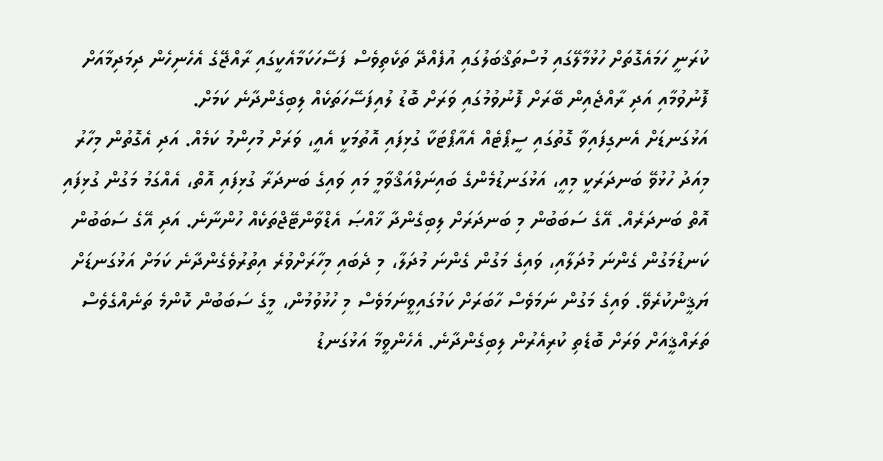ކުރަނީ ހަމައެގޮތަށް ހުޅުމާލޭގައި މުސްތަޤްބަލުގައި އުފެއްދޭ ތަކެތިވެސް ފަސޭހަކަމާއެކީގައި ރާއްޖޭގެ އެހެނިހެން ދިމަދިމާއަށް ފޮނުވުމާއި އަދި ރާއްޖެއިން ބޭރަށް ފޮނުވުމުގައި ވަރަށް ބޮޑު ލުއިފަސޭހަތަކެއް ލިބިގެންދާނެ ކަމަށް.
އަޅުގަނޑަށް އެނގިފައިވާ ގޮތުގައި ސީޕޯޓެއް އެއާޕޯޓަކާ ގުޅިފައި އޮތުމަކީ އެއީ، ވަރަށް މުހިންމު ކަމެއް. އަދި އެގޮތުން މިހާރު މިއަދު ހުޅުވޭ ބަނދަރަކީ މިއީ، އަޅުގަނޑުމެންގެ ބައިނަލްއަޤްވާމީ މައި ވައިގެ ބަނދަރާ ގުޅިފައި އޮތް، އެއްގަމު މަގުން ގުޅިފައި އޮތް ބަނދަރެއް. އޭގެ ސަބަބުން މި ބަނދަރަށް ލިބިގެންދާ ޚާއްޞަ އެޑްވާންޓޭޖްތަކެއް ހުންނާނެ. އަދި އޭގެ ސަބަބުން ކަނޑުމަގުން ގެންނަ މުދަލާއި، ވައިގެ މަގުން ގެންނަ މުދަލާ، މި ދެބައި މިހާރަށްވުރެ އިތުރުވެގެންދާނެ ކަމަށް އަޅުގަނޑަށް ޔަޤީންކުރެވޭ. ވައިގެ މަގުން ނަމަވެސް ހާބަރަށް ކަމުގައިވީނަމަވެސް މި ހުޅުވުމުން، މީގެ ސަބަބުން ކޮންމެ ތަނެއްގެވެސް ތަރައްޤީއަށް ވަރަށް ބޮޑެތި ކުރިއެރުން ލިބިގެންދާނެ. އެހެންވީމާ އަޅުގަނޑު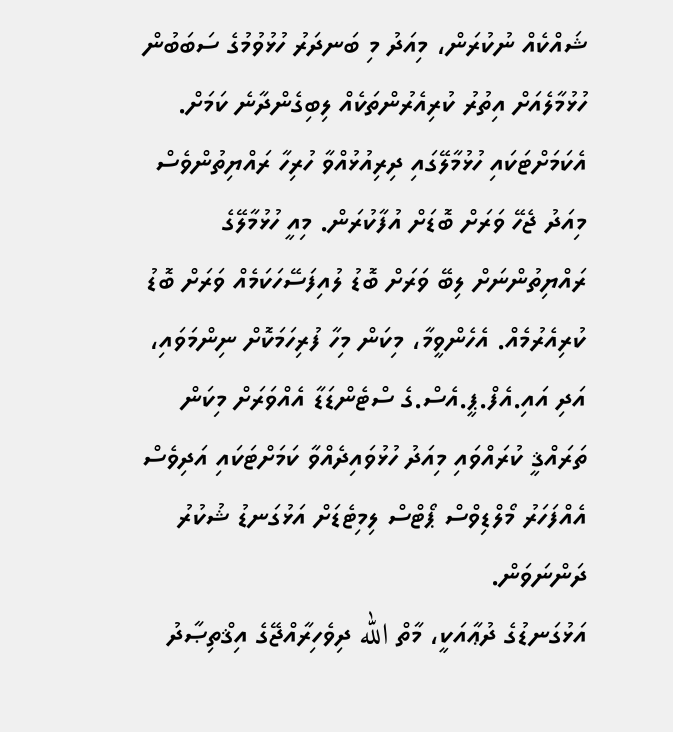ޝައްކެއް ނުކުރަން، މިއަދު މި ބަނދަރު ހުޅުވުމުގެ ސަބަބުން ހުޅުމާލެއަށް އިތުރު ކުރިއެރުންތަކެއް ލިބިގެންދާނެ ކަމަށް. އެކަމަށްޓަކައި ހުޅުމާލޭގައި ދިރިއުޅުއްވާ ހުރިހާ ރައްޔިތުންވެސް މިއަދު ޖެހޭ ވަރަށް ބޮޑަށް އުފާކުރަން. މިއީ ހުޅުމާލޭގެ ރައްޔިތުންނަށް ލިބޭ ވަރަށް ބޮޑު ލުއިފަސޭހަކަމެއް ވަރަށް ބޮޑު ކުރިއެރުމެއް. އެހެންވީމާ، މިކަން މިހާ ފުރިހަމަކޮށް ނިންމަވައި، އަދި އައި.އެފް.ޕީ.އެސް.ގެ ސްޓެންޑަޑާ އެއްވަރަށް މިކަން ތަރައްޤީ ކުރައްވައި މިއަދު ހުޅުވައިދެއްވާ ކަމަށްޓަކައި އަދިވެސް އެއްފަހަރު މޯލްޑިވްސް ޕޯޓްސް ލިމިޓެޑަށް އަޅުގަނޑު ޝުކުރު ދަންނަވަން.
އަޅުގަނޑުގެ ދުޢާއަކީ، މާތް الله ދިވެހިރާއްޖޭގެ އިޤްތިޞާދު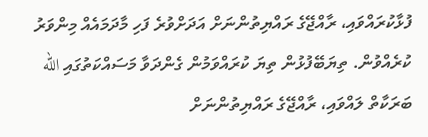ފުޅާކުރައްވައި، ރާއްޖޭގެ ރައްޔިތުންނަށް އަދަށްވުރެ ފަހި މާދަމައެއް މިންވަރު ކުރެއްވުން. ތިޔަބޭފުޅުން ތިޔަ ކުރައްވަމުން ގެންދަވާ މަސައްކަތުގައި الله ބަރަކާތް ލައްވައި، ރާއްޖޭގެ ރައްޔިތުންނަށް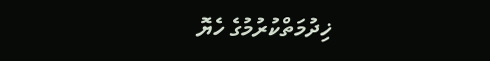ޚިދުމަތްކުރުމުގެ ހެޔޮ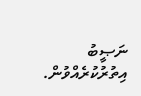ނަޞީބު އިތުރުކުރެއްވުން.